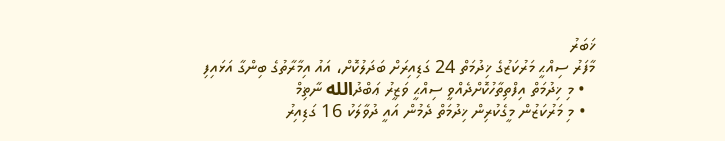ޚަބަރު
މާފަރު ސިއްޙީ މަރުކަޒުގެ ޚިދުމަތް 24 ގަޑިއިރަށް ބަދަލުކޮށް، އައު އިމާރާތުގެ ބިންގާ އަޅައިފި
  • މި ޚިދުމަތް އިފްތިތާހުކޮށްދެއްވީ ސިއްޙީ ވަޒީރު ޢަބްދުالله ނާޡިމް
  • މި މަރުކަޒުން މީގެކުރިން ޚިދުމަތް ދެމުން އައީ ދުވާލަކު 16 ގަޑިއިރު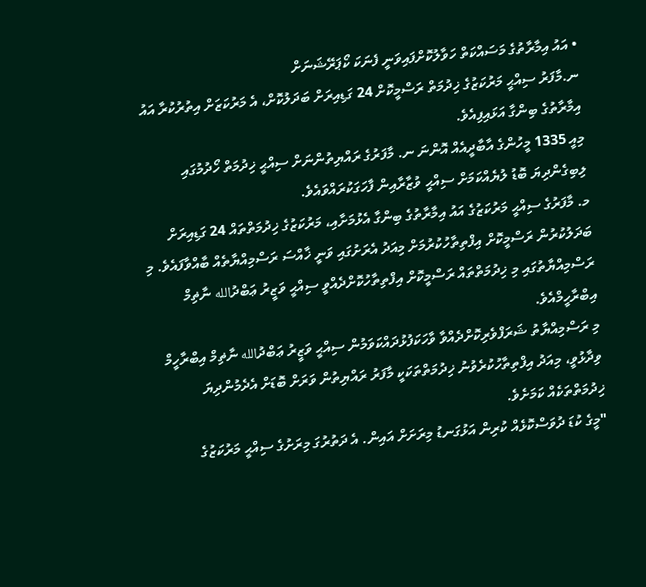• އައު އިމާރާތުގެ މަސައްކަތް ހަވާލުކޮށްފައިވަނީ ފެނަކަ ކޯޕަރޭޝަނަށް
ނ.މާފަރު ސިއްޙީ މަރުކަޒުގެ ޚިދުމަތް ރަސްމީކޮށް 24 ގަޑިއިރަށް ބަދަލުކޮށް، އެ މަރުކަޒަށް އިތުރުކުރާ އައު އިމާރާތުގެ ބިންގާ އަޅައިފިއެވެ.
މިއީ 1335 މީހުންގެ އާބާދީއެއް އޮންނަ ނ. މާފަރުގެ ރައްޔިތުންނަށް ސިއްޙީ ޚިދުމަތް ހޯދުމުގައި ލިބިގެންދިޔަ ބޮޑު ލުޔެއްކަމަށް ސިއްޙީ ވުޒާރާއިން ފާހަގަކުރައްވައެވެ.
މ. މާފަރުގެ ސިއްޙީ މަރުކަޒުގެ އައު އިމާރާތުގެ ބިންގާ އެޅުމަށާއި، މަރުކަޒުގެ ޚިދުމަތްތައް 24 ގަޑިއިރަށް ބަދަލުކުރުން ރަސްމީކޮށް އިފްތިތާހުކުރުމަށް މިއަދު އެރަށުގައި ވަނީ ޚާއްސަ ރަސްމިއްޔާތެއް ބާއްވާފައެވެ. މި ރަސްމިއްޔާތުގައި މި ޚިދުމަތްތައް ރަސްމީކޮށް އިފްތިތާހުކޮށްދެއްވީ ސިއްޙީ ވަޒީރު ޢަބްދުالله ނާޡިމް އިބްރާހީމްއެވެ.
މި ރަސްމިއްޔާތު ޝަރަފްވެރިކޮށްދެއްވާ ވާހަކަފުޅުދައްކަވަމުން ސިއްޙީ ވަޒީރު ޢަބްދުالله ނާޡިމް އިބްރާހީމް ވިދާޅުވީ، މިއަދު އިފްތިތާހުކުރެވުނު ޚިދުމަތްތަކަކީ މާފަރު ރައްޔިތުން ވަރަށް ބޮޑަށް އެދެމުންދިޔަ ޚިދުމަތްތަކެއް ކަމަށެވެ.
"މީގެ ކުޑަ ދުވަސްކޮޅެއް ކުރިން އަޅުގަނޑު މިރަށަށް އައިން. އެ ދަތުރުގަ މިރަށުގެ ސިއްޙީ މަރުކަޒުގެ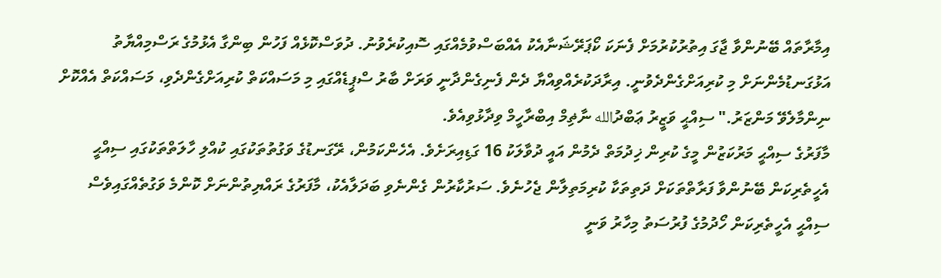އިމާރާތައް ބޭނުންވާ ޖާގަ އިތުރުކުރުމަށް ފެނަކަ ކޯޕަރޭޝަނާއެކު އެއްބަސްވުމެއްގައި ސޮއިކުރެވުނު. ދުވަސްކޮޅެއް ފަހުން ބިންގާ އެޅުމުގެ ރަސްމިއްޔާތު އަޅުގަނޑުމެންނަށް މި ކުރިއަށްގެންދެވުނީ. އިރާދަކުރެއްވިއްޔާ ދެން ފެނިގެންދާނީ ވަރަށް ބާރު ސްޕީޑެއްގައި މި މަސައްކަތް ކުރިއަށްގެންދެވި، މަސައްކަތް އެއްކޮށް ނިންމާލެވޭ މަންޒަރު." ސިއްޙީ ވަޒީރު ޢަބްދުالله ނާޡިމް އިބްރާހީމް ވިދާޅުވިއެވެ.
މާފަރުގެ ސިއްޙީ މަރުކަޒުން މީގެ ކުރިން ޚިދުމަތް ދެމުން އައީ ދުވާލަކު 16 ގަޑިއިރަށެވެ. އެހެންކަމުން، ރޭގަނޑުގެ ވަގުތުތަކުގައި ކުއްލި ހާލަތްތަކުގައި ސިއްޙީ އެހީތެރިކަން ބޭނުންވާ ފަރާތްތަކަށް ދަތިތަކާ ކުރިމަތިލާން ޖެހުނެވެ. ސަރުކާރުން ގެންނެވި ބަދަލާއެކު، މާފަރުގެ ރައްޔިތުންނަށް ކޮންމެ ވަގުތެއްގައިވެސް ސިއްޙީ އެހީތެރިކަން ހޯދުމުގެ ފުރުސަތު މިހާރު ވަނީ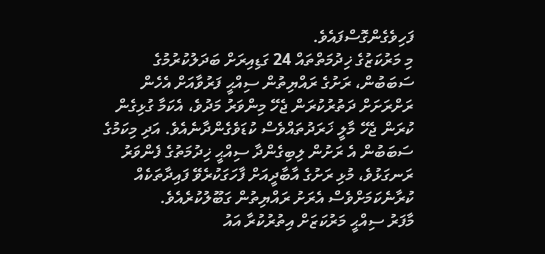ފަހިވެގެންގޮސްފައެވެ.
މި މަރުކަޒުގެ ޚިދުމަތްތައް 24 ގަޑިއިރަށް ބަދަލުކުރުމުގެ ސަބަބުން، ރަށުގެ ރައްޔިތުން ސިއްޙީ ފަރުވާއަށް އެހެން ރަށްރަށަށް ދަތުރުކުރަން ޖެހޭ މިންވަރު މަދުވެ، އެކަމާ ގުޅިގެން ކުރަން ޖެހޭ މާލީ ޚަރަދުތައްވެސް ކުޑަވެގެންދާނެއެވެ. އަދި މިކަމުގެ ސަބަބުން އެ ރަށުން ލިބިގެންދާ ސިއްޙީ ޚިދުމަތުގެ ފެންވަރު ރަނގަޅުވެ، މުޅި ރަށުގެ އާބާދީއަށް ފާހަގަކުރެވޭ ފައިދާތަކެއް ކުރާނެކަމަށްވެސް އެރަށު ރައްޔިތުން ގަބޫލުކުރެއެވެ.
މާފަރު ސިއްޙީ މަރުކަޒަށް އިތުރުކުރާ އައު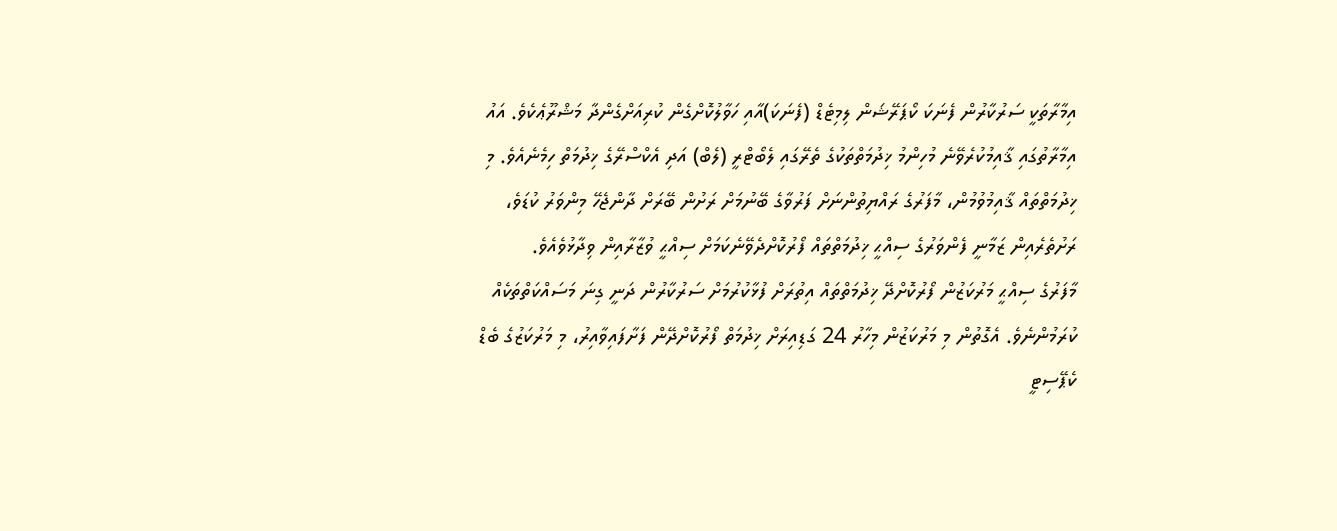އިމާރާތަކީ ސަރުކާރުން ފެނަކަ ކޯޕަރޭޝަން ލިމިޓެޑް (ފެނަކަ)އާއި ހަވާލުކޮށްގެން ކުރިއަށްގެންދާ މަޝްރޫޢެކެވެ. އައު އިމާރާތުގައި ޤާއިމުކުރެވޭނެ މުހިންމު ޚިދުމަތްތަކުގެ ތެރޭގައި ލެބޯޓްރީ (ލެބް) އަދި އެކްސްރޭގެ ޚިދުމަތް ހިމެނެއެވެ. މި ޚިދުމަތްތައް ޤާއިމުވުމުން، މާފަރުގެ ރައްޔިތުންނަށް ފަރުވާގެ ބޭނުމަށް ރަށުން ބޭރަށް ދާންޖެހޭ މިންވަރު ކުޑަވެ، ރަށުތެރެއިން ޒަމާނީ ފެންވަރުގެ ސިއްޙީ ޚިދުމަތްތައް ފޯރުކޮށްދެވޭނެކަމަށް ސިއްޙީ ވުޒާރާއިން ވިދާޅުވެއެވެ.
މާފަރުގެ ސިއްޙީ މަރުކަޒުން ފޯރުކޮށްދޭ ޚިދުމަތްތައް އިތުރަށް ފުޅާކުރުމަށް ސަރުކާރުން ދަނީ ގިނަ މަސައްކަތްތަކެއް ކުރަމުންނެވެ. އެގޮތުން މި މަރުކަޒުން މިހާރު 24 ގަޑިއިރަށް ޚިދުމަތް ފޯރުކޮށްދޭން ފަށާފައިވާއިރު، މި މަރުކަޒުގެ ބެޑް ކެޕޭސިޓީ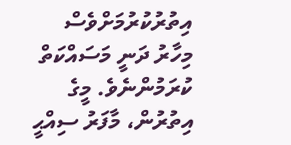އިތުރުކުރުމަށްވެސް މިހާރު ދަނީ މަސައްކަތް ކުރަމުންނެވެ. މީގެ އިތުރުން، މާފަރު ސިއްޙީ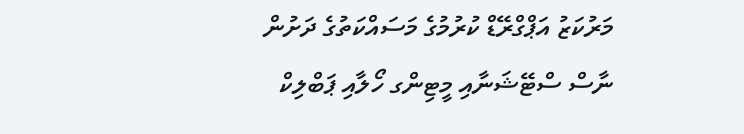މަރުކަޒު އަޕްގްރޭޑް ކުރުމުގެ މަސައްކަތުގެ ދަށުން ނާސް ސްޓޭޝަނާއި މީޓިންގ ހޯލާއި ޕަބްލިކް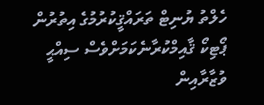ހެލްތު ޔުނިޓް ތަރައްޤީކުރުމުގެ އިތުރުން ޕޯޓިކޯ ޤާއިމްކުރާނެކަމަށްވެސް ސިއްޙީ ވުޒާރާއިން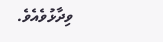ވިދާޅުވެއެވެ.